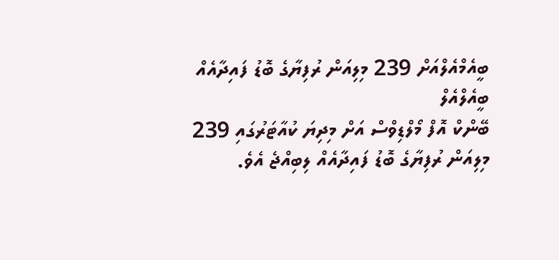ބީއެމްއެލްއަށް 239 މިލިއަން ރުފިޔާގެ ބޮޑު ފައިދާއެއް
ބީއެލްއެލް
ބޭންކް އޮފް މޯލްޑިވްސް އަށް މިދިޔަ ކުއާޓަރުގައި 239 މިލިއަން ރުފިޔާގެ ބޮޑު ފައިދާއެއް ލިބިއްޖެ އެވެ.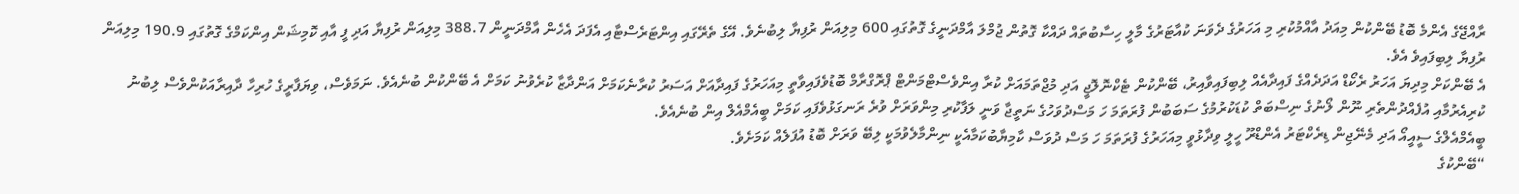ރާއްޖޭގެ އެންމެ ބޮޑު ބޭންކުން މިއަދު އާއްމުކުރި މި އަހަރުގެ ދެވަނަ ކުއާޓަރުގެ މާލީ ހިސާބުތައް ދައްކާ ގޮތުން ޖުމްލަ އާމްދަނީގެ ގޮތުގައި 600 މިލިއަން ރުފިޔާ ލިބުނެވެ. އޭގެ ތެރޭގައި އިންޓަރެސްޓާއި އެފަދަ އެހެން އާމްދަނީން 388.7 މިލިއަން ރުފިޔާ އަދި ފީ އާއި ކޮމިޝަން އިންކަމްގެ ގޮތުގައި 190.9 މިލިއަން ރުފިޔާ ލިބިފައިވެ އެވެ.
އެ ބޭންކަށް މިދިޔަ އަހަރު ރެކޯޑް އަދަދެއްގެ ފައިދާއެއް ލިބިފައިވާއިރު، ބޭންކުން ޓެކްނޮލޮޖީ އަދި މުޖްތަމައަށް ކުރާ އިންވެސްޓްމަންޓް ޕްރޮގްރާމް ބޮޑުވެފައިވާތީ މިއަހަރުގެ ފައިދާއަށް އަސަރު ކުރާނެކަމަށް އަންދާޒާ ކުރެވުނު ކަމަށް އެ ބޭންކުން ބުނެއެވެ. ނަމަވެސް، ވިޔަފާރީގެ ހުރިހާ ދާއިރާއަކުންވެސް ލިބުނު ކުރިއެރުމާއި އުފެއްދުންތެރި ނޫން ލޯނުގެ ނިސްބަތް ކުޑަކުރުމުގެ ސަބަބުން ފުރަތަމަ ހަ މަސްދުވަހުގެ ނަތީޖާ ވަނީ ލަފާކުރި މިންވަރަށް ވުރެ ރަނގަޅުވެފައި ކަމަށް ބީއެމްއެލް އިން ބުނެއެވެ.
ބީއެމްއެލްގެ ސީއީއޯ އަދި މެނޭޖިން ޑިރެކްޓަރު އެންޑްރޫ ހީލީ ވިދާޅުވީ މިއަހަރުގެ ފުރަތަމަ ހަ މަސް ދުވަސް ކާމިޔާބުކަމާއެކީ ނިންމާލެވުމަކީ ލިބޭ ވަރަށް ބޮޑު އުފަލެއް ކަމަށެވެ.
“ބޭންކުގެ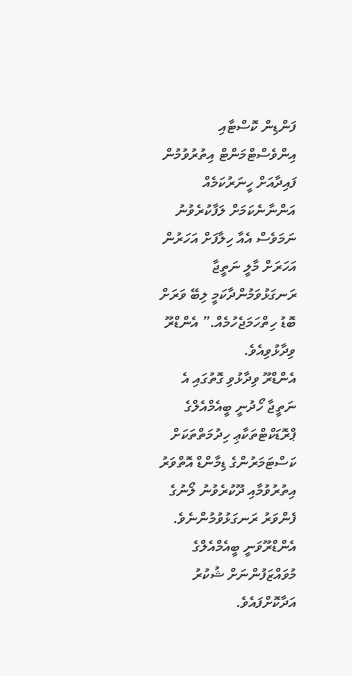ފަންޑިން ކޮސްޓާއި އިންވެސްޓްމަންޓް އިތުރުވުމުން ފައިދާއަށް ހީނަރުކަމެއް އަންނާނެކަމަށް ލަފާކުރެވުނު ނަމަވެސް އެއާ ހިލާފަށް އަހަރުން އަހަރަށް މާލީ ނަތީޖާ ރަނގަޅުވަމުންދާކަމީ ލިބޭ ވަރަށް ބޮޑު ހިތްހަމަޖެހުމެއް.” އެންޑްރޫ ވިދާޅުވިއެވެ.
އެންޑްރޫ ވިދާޅުވި ގޮތުގައި އެ ނަތީޖާ ހޯދުނީ ބީއެމްއެލްގެ ޕްރޮޑަކްޓްތަކާޢި ހިދުމަތްތަކަށް ކަސްޓަމަރުންގެ ޑިމާންޑް އޮތްވަރު އިތުރުވުމާއި ދޫކުރެވުނު ލޯނުގެ ފެންވަރު ރަނގަޅުވުމުންނެވެ. އެންޑްރޫވަނީ ބީއެމްއެލްގެ މުވައްޒަފުންނަށް ޝުކުރު އަދާކޮށްފައެވެ.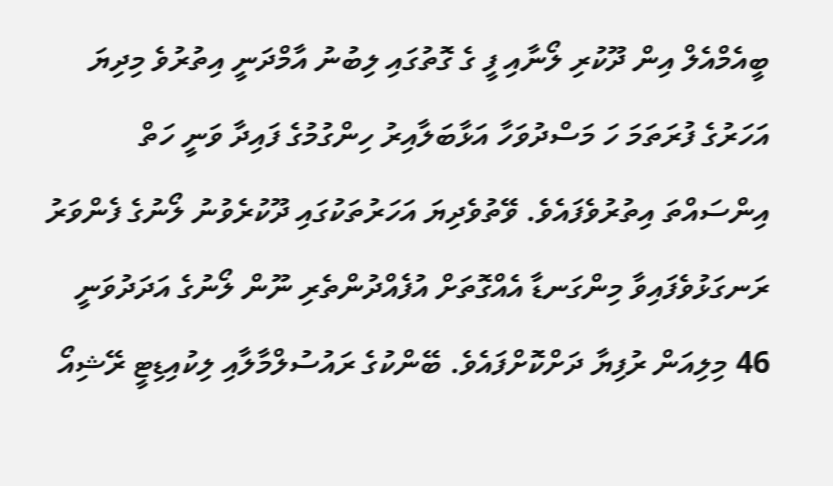ބީއެމްއެލް އިން ދޫކުރި ލޯނާއި ފީ ގެ ގޮތުގައި ލިބުނު އާމްދަނީ އިތުރުވެ މިދިޔަ އަހަރުގެ ފުރަތަމަ ހަ މަސްދުވަހާ އަޅާބަލާއިރު ހިންގުމުގެ ފައިދާ ވަނީ ހަތް އިންސައްތަ އިތުރުވެފައެވެ. ވޭތުވެދިޔަ އަހަރުތަކުގައި ދޫކުރެވުނު ލޯނުގެ ފެންވަރު ރަނގަޅުވެފައިވާ މިންގަނޑާ އެއްގޮތަށް އުފެއްދުންތެރި ނޫން ލޯނުގެ އަދަދުވަނީ 46 މިލިއަން ރުފިޔާ ދަށްކޮށްފައެވެ. ބޭންކުގެ ރައުސުލްމާލާއި ލިކުއިޑިޓީ ރޭޝިއޯ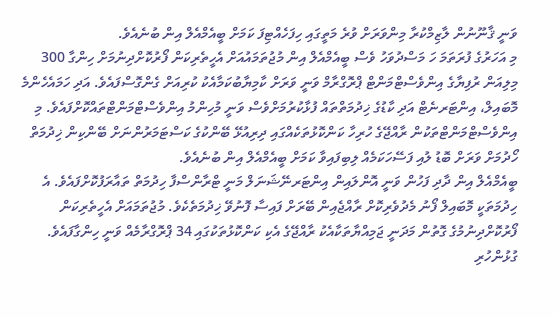ވަނީ ޤާނޫނުން ލާޒިމްކުރާ މިންވަރަށް ވުރެ މަތީގައި ހިފަހެއްޓިފަ ކަމަށް ބީއެމްއެލް އިން ބުނެއެވެ.
މި އަހަރުގެ ފުރަތަމަ ހަ މަސްދުވަހު ވެސް ބީއެމްއެލް އިން މުޖުތަމައުއަށް އެހީތެރިކަން ފޯރުކޮށްދިނުމަށް ހިންގާ 300 މިލިއަން ރުފިޔާގެ އިންވެސްޓްމަންޓް ޕްރޮގްރާމް ވަނީ ވަރަށް ކާމިޔާބުކަމާއެކު ކުރިއަށް ގެންގޮސްފައެވެ. އަދި ހަމައެހެންމެ މޮބައިލް، އިންޓަރނެޓް އަދި ކާޑުގެ ޚިދުމަތްތައް ފުޅާކުރުމަށްވެސް ވަނީ މުހިންމު އިންވެސްޓްމަންޓްތައްކޮށްފައެވެ. މި އިންވެސްޓްމަންޓްތަކުން ރާއްޖޭގެ ހުރިހާ ކަންކޮޅުތަކެއްގައި ދިރިއުޅޭ ބޭންކުގެ ކަސްޓަމަރުންނަށް ބޭންކިން ޚިދުމަތް ހޯދުމަށް ވަރަށް ބޮޑު ލުއި ފަސޭހަކަމެއް ލިބިފައިވާ ކަމަށް ބީއެމްއެލް އިން ބުނެއެވެ.
ބީއެމްއެލް އިން ދާދި ފަހުން ވަނީ އޮންލައިން އިންޓަރނޭޝަނަލް މަނީ ޓްރާންސްފާ ހިދުމަތް ތައާރަފުކޮށްފައެވެ. އެ ހިދުމަތަކީ މޮބައިލް ފޯނު މެދުވެރިކޮށް ރާއްޖެއިން ބޭރަށް ފައިސާ ފޮނުވޭ ޚިދުމަތެކެވެ. މުޖުތަމައަށް އެހީތެރިކަން ފޯރުކޮށްދިނުމުގެ ގޮތުން މަދަނީ ޖަމިއްޔާތަކާއެކު ރާއްޖޭގެ އެކި ކަންކޮޅުތަކުގައި 34 ޕްރޮގްރާމެއް ވަނީ ހިންގާފައެވެ.
ގުޅުންހުރި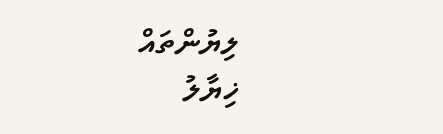ލިޔުންތައް
ޚިޔާލު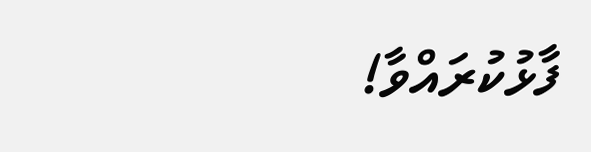ފާޅުކުރައްވާ!